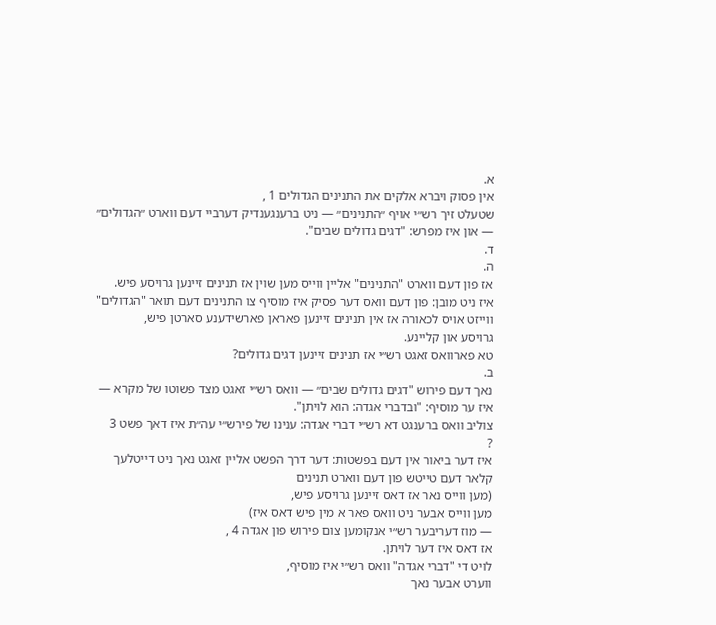א.
אין פסוק ויברא אלקים את התנינים הגדולים 1 ,
שטעלט זיך רש״י אויף ״התנינים״ — ניט ברענגענדיק דערביי דעם ווארט ״הגדולים״ — און איז מפרש: "דגים גדולים שבים".
ד.
ה.
אז פון דעם ווארט "התנינים" אליין ווייס מען שוין אז תנינים זיינען גרויסע פיש.
איז ניט מובן: פון דעם וואס דער פסיק איז מוסיף צו התנינים דעם תואר "הגדולים" ווייזט אויס לכאורה אז אין תנינים זיינען פאראן פארשידענע סארטן פיש,
גרויסע און קליינע.
טא פארוואס זאגט רש״י אז תנינים זיינען דגים גדולים?
ב.
נאך דעם פירוש "דגים גדולים שבים״ — וואס רש״י זאגט מצד פשוטו של מקרא — איז ער מוסיף: "ובדברי אגדה: הוא לויתן".
צוליב וואס ברענגט דא רש״י דברי אגדה: ענינו של פירש״י עה״ת איז דאך פשט 3
?
איז דער ביאור אין דעם בפשטות: דער דרך הפשט אליין זאגט נאך ניט דייטלעך קלאר דעם טייטש פון דעם ווארט תנינים
(מען ווייס נאר אז דאס זיינען גרויסע פיש,
מען ווייס אבער ניט וואס פאר א מין פיש דאס איז)
— מוז דעריבער רש״י אנקומען צום פירוש פון אגדה 4 ,
אז דאס איז דער לויתן.
לויט די "דברי אגדה" וואס רש״י איז מוסיף,
ווערט אבער נאך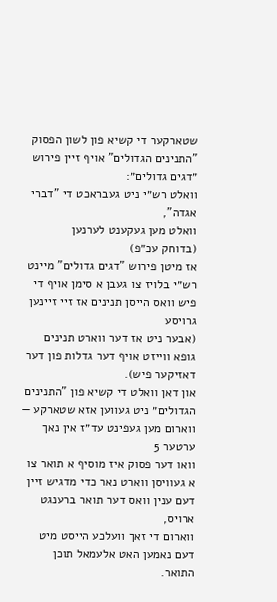שטארקער די קשיא פון לשון הפסוק "התנינים הגדולים" אויף זיין פירוש ״דגים גדולים״:
וואלט רש״י ניט געבראכט די "דברי אגדה",
וואלט מען געקענט לערנען
(בדוחק עכ״פ)
אז מיטן פירוש "דגים גדולים" מיינט רש״י בלויז צו געבן א סימן אויף די פיש וואס הייסן תנינים אז זיי זיינען גרויסע
(אבער ניט אז דער ווארט תנינים גופא ווייזט אויף דער גדלות פון דער דאזיקער פיש).
און דאן וואלט די קשיא פון "התנינים הגדולים״ ניט געווען אזא שטארקע — ווארום מען געפינט עד״ז אין נאך ערטער 5
וואו דער פסוק איז מוסיף א תואר צו א געוויסן ווארט נאר כדי מדגיש זיין דעם ענין וואס דער תואר ברענגט ארויס,
ווארום די זאך וועלכע הייסט מיט דעם נאמען האט אלעמאל תוכן התואר.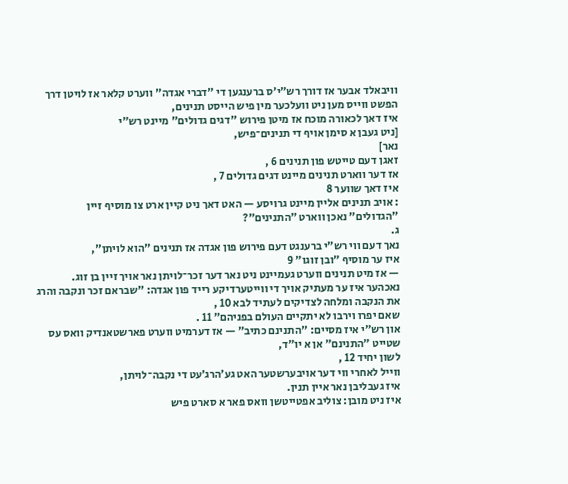וויבאלד אבער אז דורך רש״י׳ס ברענגען די "דברי אגדה" ווערט קלאר אז לויטן דרך הפשט ווייס מען ניט וועלכער מין פיש הייסט תנינים,
איז דאך לכאורה מוכח אז מיטן פירוש "דגים גדולים" מיינט רש״י
[ניט געבן א סימן אויף די תנינים־פיש,
נאר]
זאגן דעם טייטש פון תנינים 6 ,
אז דער ווארט תנינים מיינט דגים גדולים 7 ,
איז דאך שווער 8
: אויב תנינים אליין מיינט גרויסע — האט דאך ניט קיין ארט צו מוסיף זיין "הגדולים" נאכן ווארט ״התנינים״?
ג.
נאך דעם ווי רש״י ברענגט דעם פירוש פון אגדה אז תנינים "הוא לויתן",
איז ער מוסיף ״ובן זוגו״ 9
— אז מיט תנינים ווערט געמיינט ניט נאר דער זכר־לויתן נאר אויך זיין בן זוג.
נאכהער איז ער מעתיק אויך די ווייטערדיקע רייד פון אגדה: "שבראם זכר ונקבה והרג את הנקבה ומלחה לצדיקים לעתיד לבא 10 ,
שאם יפרו וירבו לא יתקיים העולם בפניהם״ 11 .
און רש״י איז מסיים: "התנינם כתיב״ — אז דערמיט ווערט פארשטאנדיק וואס עס שטייט ״התנינם״ אן א יו״ד,
לשון יחיד 12 ,
ווייל לאחרי ווי דער אויבערשטער האט גע׳הרג׳עט די נקבה־לויתן,
איז געבליבן נאר איין תנין.
איז ניט מובן: צוליב אפטייטשן וואס פאר א סארט פיש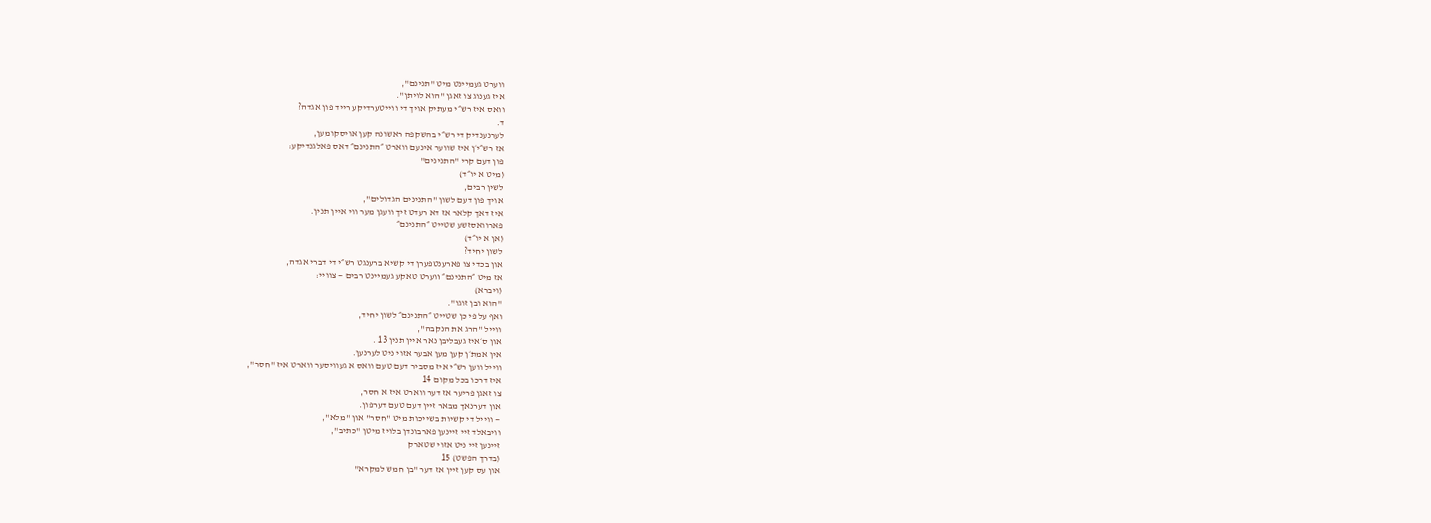ווערט געמיינט מיט "תנינם",
איז גענוג צו זאגן "הוא לויתן".
וואס איז רש״י מעתיק אויך די ווייטערדיקע רייד פון אגדה?
ד.
לערנענדיק די רש״י בהשקפה ראשונה קען אויסקומען,
אז רש״י׳ן איז שווער אינעם ווארט ״התנינם״ דאס פאלגנדיקע:
פון דעם קרי "התנינים"
(מיט א יו״ד)
לשין רבים,
אויך פון דעם לשון "התנינים הגדולים",
איז דאך קלאר אז דא רעדט זיך וועגן מער ווי איין תנין.
פארוואסזשע שטייט ״התנינם״
(אן א יו״ד)
לשון יחיד?
און בכדי צו פארענטפערן די קשיא ברענגט רש״י די דברי אגדה,
אז מיט ״התנינם״ װערט טאקע געמײנט רבים — צוויי:
(ויברא)
"הוא ובן זוגו".
ואף על פי כן שטייט ״התנינם״ לשון יחיד,
ווייל "הרג את הנקבה",
און ס׳איז געבליבן נאר איין תנין 13 .
אין אמת׳ן קען מען אבער אזוי ניט לערנען.
ווייל ווען רש״י איז מסביר דעם טעם וואס א געוויסער ווארט איז "חסר",
איז דרכו בכל מקום 14
צו זאגן פריער אז דער ווארט איז א חסר,
און דערנאך מבאר זיין דעם טעם דערפון.
— ווייל די קשיות בשייכות מיט "חסר" און "מלא",
וויבאלד זיי זיינען פארבונדן בלויז מיטן "כתיב",
זיינען זיי ניט אזוי שטארק
(בדרך הפשט) 15
און עס קען זיין אז דער "בן חמש למקרא"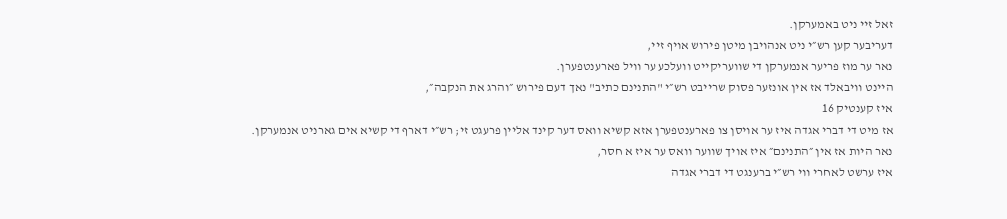זאל זיי ניט באמערקן.
דעריבער קען רש״י ניט אנהויבן מיטן פירוש אויף זיי,
נאר ער מוז פריער אנמערקן די שוועריקייט וועלכע ער וויל פארענטפערן.
היינט וויבאלד אז אין אונזער פסוק שרייבט רש״י "התנינם כתיב" נאך דעם פירוש ״והרג את הנקבה״,
איז קענטיק 16
אז מיט די דברי אגדה איז ער אויסן צו פארענטפערן אזא קשיא וואס דער קינד אליין פרעגט זי; רש״י דארף די קשיא אים גארניט אנמערקן.
נאר היות אז אין ״התנינם״ איז אויך שווער וואס ער איז א חסר,
איז ערשט לאחרי ווי רש״י ברענגט די דברי אגדה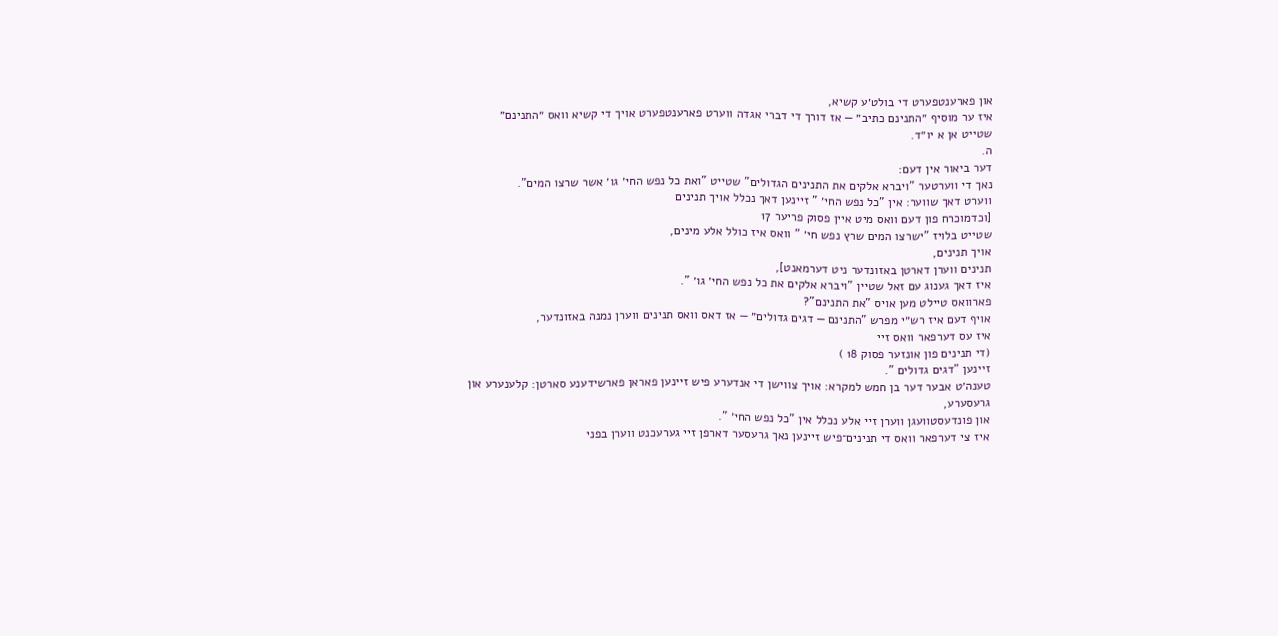און פארענטפערט די בולט׳ע קשיא,
איז ער מוסיף ״התנינם כתיב״ — אז דורך די דברי אגדה ווערט פארענטפערט אויך די קשיא וואס ״התנינם״ שטייט אן א יו״ד.
ה.
דער ביאור אין דעם:
נאך די ווערטער "ויברא אלקים את התנינים הגדולים" שטייט "ואת כל נפש החי׳ גו׳ אשר שרצו המים".
ווערט דאך שווער: אין "כל נפש החי׳ " זיינען דאך נכלל אויך תנינים
[וכדמוכרח פון דעם וואס מיט איין פסוק פריער 17
שטייט בלויז "ישרצו המים שרץ נפש חי׳ " וואס איז כולל אלע מינים,
אויך תנינים,
תנינים ווערן דארטן באזונדער ניט דערמאנט],
איז דאך גענוג עם זאל שטיין "ויברא אלקים את כל נפש החי׳ גו׳ ".
פארוואס טיילט מען אויס "את התנינם"?
אויף דעם איז רש״י מפרש "התנינם — דגים גדולים״ — אז דאס וואס תנינים ווערן נמנה באזונדער,
איז עס דערפאר וואס זיי
(די תנינים פון אונזער פסוק 18 )
זיינען "דגים גדולים ".
טענה׳ט אבער דער בן חמש למקרא: אויך צווישן די אנדערע פיש זיינען פאראן פארשידענע סארטן: קלענערע און גרעסערע,
און פונדעסטוועגן ווערן זיי אלע נכלל אין "כל נפש החי׳ ".
איז צי דערפאר וואס די תנינים־פיש זיינען נאך גרעסער דארפן זיי גערעכנט ווערן בפני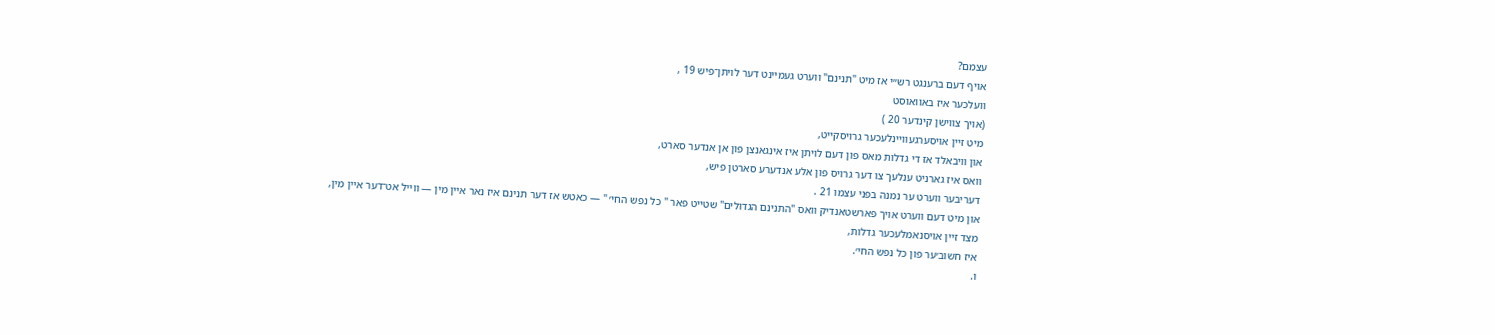עצמם?
אויף דעם ברענגט רש״י אז מיט "תנינם" ווערט געמיינט דער לויתן־פיש 19 ,
וועלכער איז באוואוסט
(אויך צווישן קינדער 20 )
מיט זיין אויסערגעוויינלעכער גרויסקייט,
און וויבאלד אז די גדלות מאס פון דעם לויתן איז אינגאנצן פון אן אנדער סארט,
וואס איז גארניט ענלעך צו דער גרויס פון אלע אנדערע סארטן פיש,
דעריבער ווערט ער נמנה בפני עצמו 21 .
און מיט דעם ווערט אויך פארשטאנדיק וואס "התנינם הגדולים" שטייט פאר " כל נפש החי׳ " — כאטש אז דער תנינם איז נאר איין מין — ווייל אט־דער איין מין,
מצד זיין אויסנאמלעכער גדלות,
איז חשוב׳ער פון כל נפש החי׳.
ו.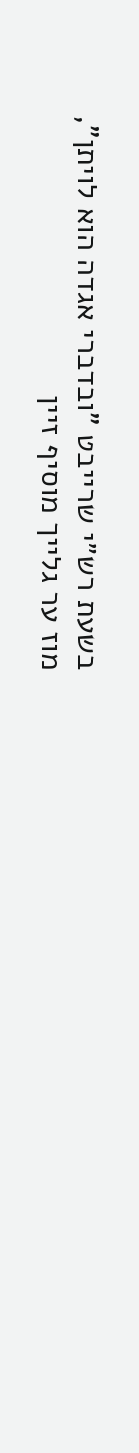בשעת רש״י שרייבט "ובדברי אגדה הוא לויתן",
מוז ער גלייך מוסיף זיין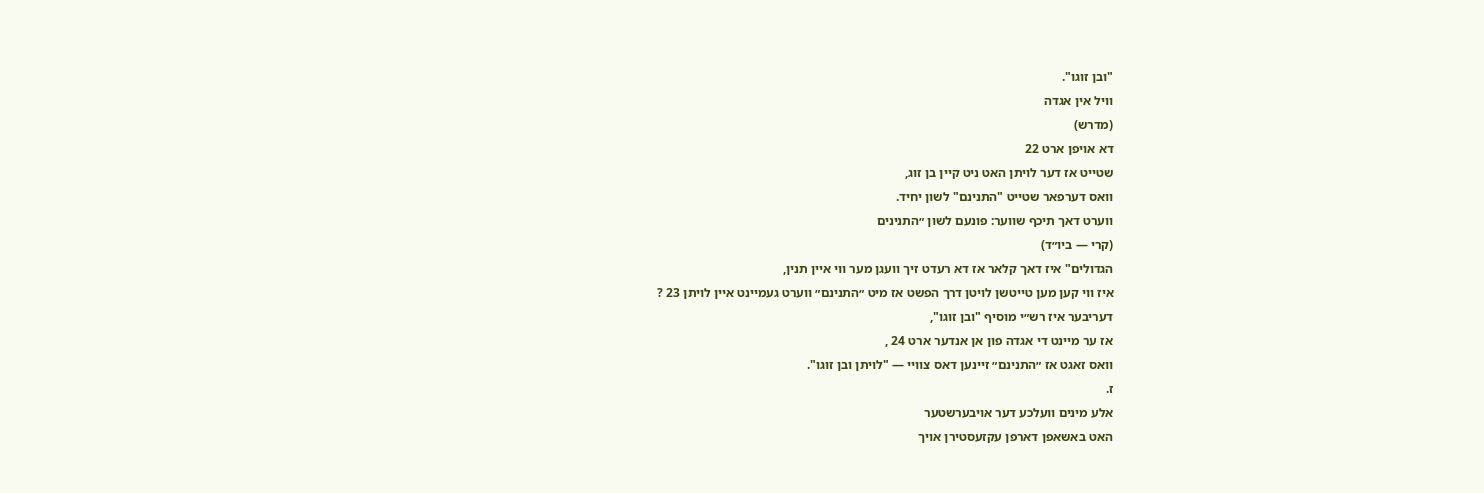"ובן זוגו".
וויל אין אגדה
(מדרש)
דא אויפן ארט 22
שטייט אז דער לויתן האט ניט קיין בן זוג,
וואס דערפאר שטייט "התנינם" לשון יחיד.
ווערט דאך תיכף שווער: פונעם לשון ״התנינים
(קרי — ביו״ד)
הגדולים" איז דאך קלאר אז דא רעדט זיך וועגן מער ווי איין תנין,
איז ווי קען מען טייטשן לויטן דרך הפשט אז מיט ״התנינם״ װערט געמיינט איין לויתן 23 ?
דעריבער איז רש״י מוסיף "ובן זוגו",
אז ער מיינט די אגדה פון אן אנדער ארט 24 ,
וואס זאגט אז ״התנינם״ זיינען דאס צוויי — "לויתן ובן זוגו".
ז.
אלע מינים וועלכע דער אויבערשטער
האט באשאפן דארפן עקזעסטירן אויך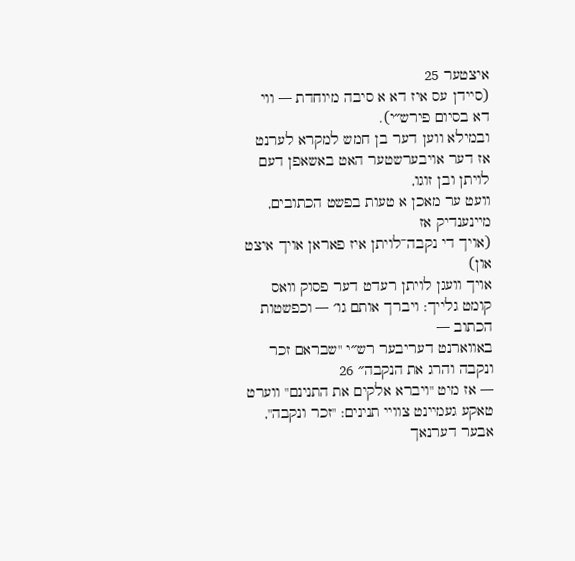איצטער 25
(סיידן עס איז דא א סיבה מיוחדת — ווי דא בסיום פירש״י).
ובמילא ווען דער בן חמש למקרא לערנט אז דער אויבערשטער האט באשאפן דעם לויתן ובן זוגו,
וועט ער מאכן א טעות בפשט הכתובים,
מיינענדיק אז
(אויך די נקבה־לויתן איז פאראן אויך איצט און)
אויך וועגן לויתן רעדט דער פסוק וואס קומט גלייך: ויברך אותם גו׳ — וכפשטות הכתוב —
באווארנט דעריבער רש״י "שבראם זכר ונקבה והרג את הנקבה״ 26
— אז מיט "ויברא אלקים את התנינם" ווערט טאקע געמיינט צוויי תנינים: "זכר ונקבה",
אבער דערנאך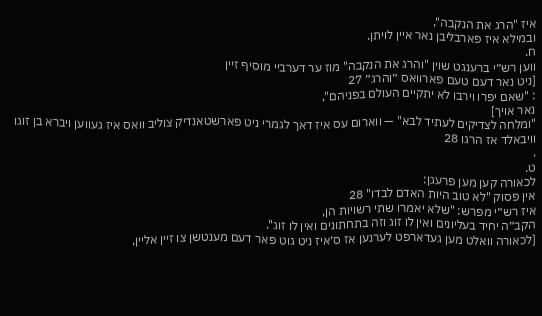איז "הרג את הנקבה",
ובמילא איז פארבליבן נאר איין לויתן.
ח.
ווען רש״י ברענגט שוין "והרג את הנקבה" מוז ער דערביי מוסיף זיין
[ניט נאר דעם טעם פארוואס ״והרג״ 27
: "שאם יפרו וירבו לא יתקיים העולם בפניהם",
נאר אויך]
"ומלחה לצדיקים לעתיד לבא" — ווארום עס איז דאך לגמרי ניט פארשטאנדיק צוליב וואס איז געווען ויברא בן זוגו וויבאלד אז הרגו 28
.
ט.
לכאורה קען מען פרעגן:
אין פסוק "לא טוב היות האדם לבדו" 28
איז רש״י מפרש: "שלא יאמרו שתי רשויות הן,
הקב״ה יחיד בעליונים ואין לו זוג וזה בתחתונים ואין לו זוג".
[לכאורה וואלט מען געדארפט לערנען אז ס׳איז ניט גוט פאר דעם מענטשן צו זיין אליין,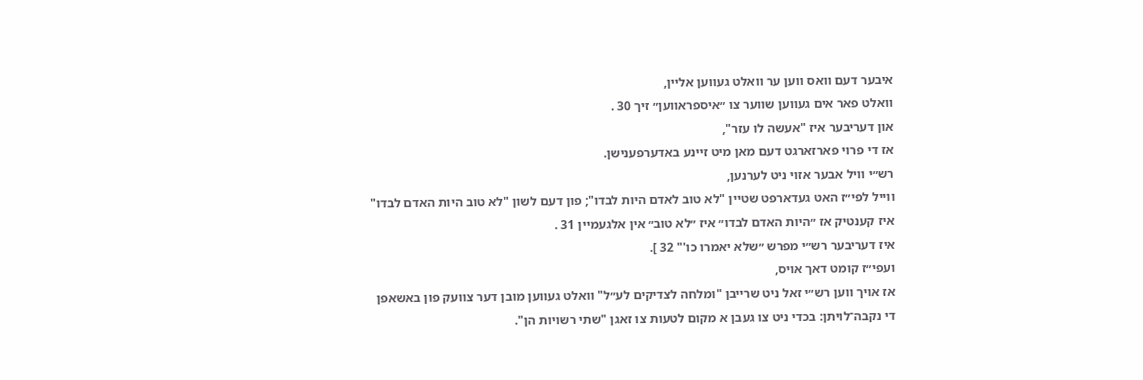איבער דעם וואס ווען ער וואלט געווען אליין,
וואלט פאר אים געווען שווער צו ״איספראװען״ זיך 30 .
און דעריבער איז "אעשה לו עזר",
אז די פרוי פארזארגט דעם מאן מיט זיינע באדערפענישן.
רש״י וויל אבער אזוי ניט לערנען,
ווייל לפי״ז האט געדארפט שטיין "לא טוב לאדם היות לבדו"; פון דעם לשון "לא טוב היות האדם לבדו" איז קענטיק אז ״היות האדם לבדו״ איז ״לא טוב״ אין אלגעמיין 31 .
איז דעריבער רש״י מפרש ״שלא יאמרו כו'" 32 ].
ועפי״ז קומט דאך אויס,
אז אויך ווען רש״י זאל ניט שרייבן "ומלחה לצדיקים לע״ל" וואלט געווען מובן דער צוועק פון באשאפן די נקבה־לויתן: בכדי ניט צו געבן א מקום לטעות צו זאגן "שתי רשויות הן".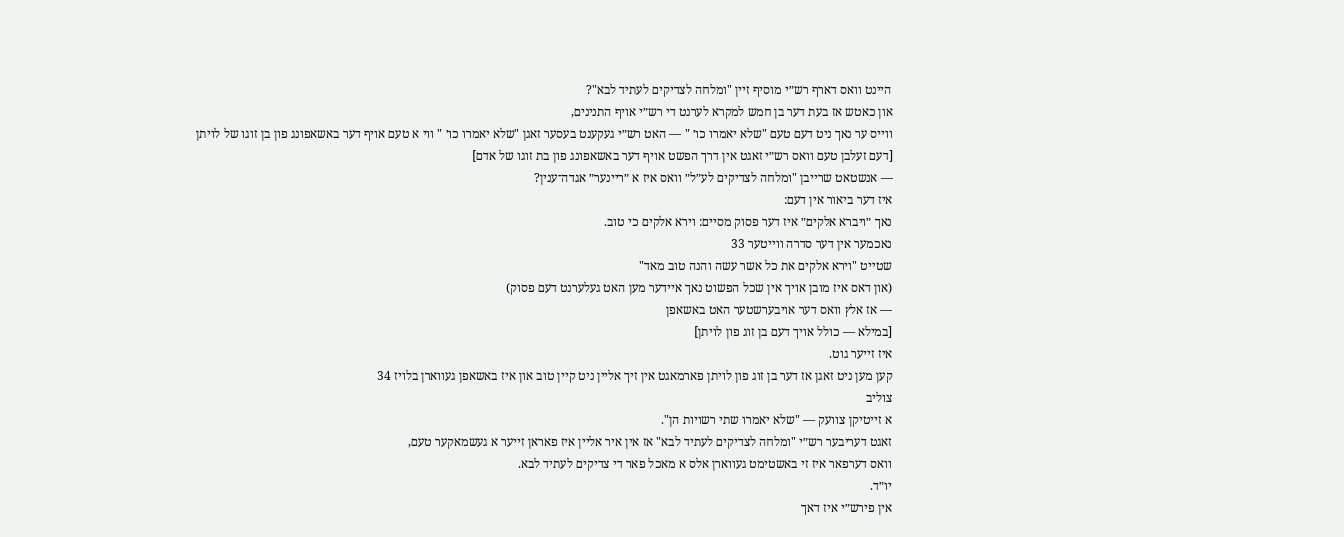היינט וואס דארף רש״י מוסיף זיין "ומלחה לצדיקים לעתיד לבא"?
און כאטש אז בעת דער בן חמש למקרא לערנט די רש״י אויף התנינים,
ווייס ער נאך ניט דעם טעם "שלא יאמרו כו׳ " — האט רש״י געקענט בעסער זאגן "שלא יאמרו כו׳ " ווי א טעם אויף דער באשאפונג פון בן זוגו של לויתן
[דעם זעלבן טעם וואס רש״י זאגט אין דרך הפשט אויף דער באשאפונג פון בת זוגו של אדם]
— אנשטאט שרייבן "ומלחה לצדיקים לע״ל״ וואס איז א ״רײנער״ אגדה־ענין?
איז דער ביאור אין דעם:
נאך ״ויברא אלקים״ איז דער פסוק מסיים: וירא אלקים כי טוב.
נאכמער אין דער סדרה װײטער 33
שטײט "וירא אלקים את כל אשר עשה והנה טוב מאד"
(און דאס איז מובן אויך אין שכל הפשוט נאך איידער מען האט געלערנט דעם פסוק)
— אז אלץ וואס דער אויבערשטער האט באשאפן
[במילא — כולל אויך דעם בן זוג פון לויתן]
איז זייער גוט.
קען מען ניט זאגן אז דער בן זוג פון לויתן פארמאגט אין זיך אליין ניט קיין טוב און איז באשאפן געווארן בלויז 34
צוליב
א זייטיקן צוועק — "שלא יאמרו שתי רשויות הן".
זאגט דעריבער רש״י "ומלחה לצדיקים לעתיד לבא" אז אין איר אליין איז פאראן זייער א געשמאקער טעם,
וואס דערפאר איז זי באשטימט געווארן אלס א מאכל פאר די צדיקים לעתיד לבא.
יו״ד.
אין פירש״י איז דאך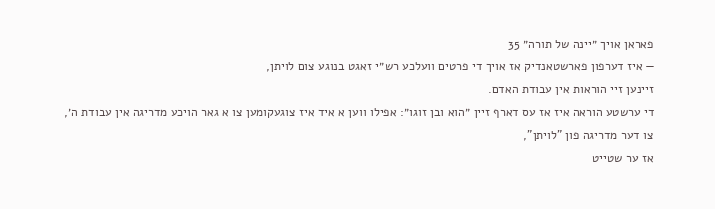פאראן אויך ״יינה של תורה״ 35
— איז דערפון פארשטאנדיק אז אויך די פרטים וועלכע רש״י זאגט בנוגע צום לויתן,
זיינען זיי הוראות אין עבודת האדם.
די ערשטע הוראה איז אז עס דארף זיין ״הוא ובן זוגו״: אפילו ווען א איד איז צוגעקומען צו א גאר הויכע מדריגה אין עבודת ה׳,
צו דער מדריגה פון "לויתן",
אז ער שטייט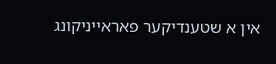אין א שטענדיקער פאראייניקונג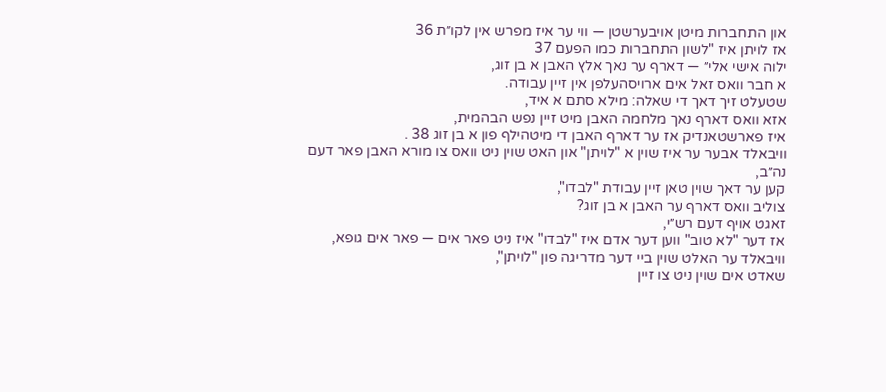און התחברות מיטן אויבערשטן — ווי ער איז מפרש אין לקו״ת 36
אז לויתן איז "לשון התחברות כמו הפעם 37
ילוה אישי אלי״ — דארף ער נאך אלץ האבן א בן זוג,
א חבר וואס זאל אים ארויסהעלפן אין זיין עבודה.
שטעלט זיך דאך די שאלה: מילא סתם א איד,
אזא וואס דארף נאך מלחמה האבן מיט זיין נפש הבהמית,
איז פארשטאנדיק אז ער דארף האבן די מיטהילף פון א בן זוג 38 .
וויבאלד אבער ער איז שוין א "לויתן" און האט שוין ניט וואס צו מורא האבן פאר דעם נה״ב,
קען ער דאך שוין טאן זיין עבודת "לבדו",
צוליב וואס דארף ער האבן א בן זוג?
זאגט אויף דעם רש״י,
אז דער "לא טוב" ווען דער אדם איז "לבדו" איז ניט פאר אים — פאר אים גופא,
וויבאלד ער האלט שוין ביי דער מדריגה פון "לויתן",
שאדט אים שוין ניט צו זיין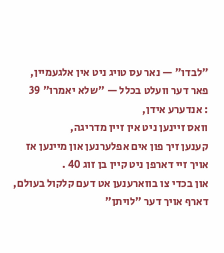״לבדו״ — נאר עס טויג ניט אין אלגעמיין,
פאר דער וועלט בכלל — "שלא יאמרו" 39
: אנדערע אידן,
וואס זיינען ניט אין זיין מדריגה,
קענען זיך פון אים אפלערנען און מיינען אז אויך זיי דארפן ניט קיין בן זוג 40 .
און בכדי צו בווארענען אט דעם קלקול בעולם,
דארף אויך דער "לויתן"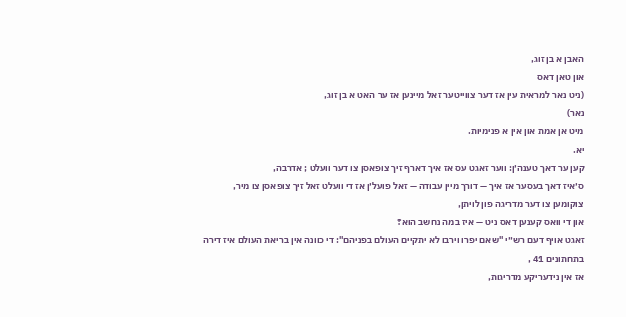האבן א בן זוג,
און טאן דאס
(ניט נאר למראית עין אז דער צווייטער זאל מיינען אז ער האט א בן זוג,
נאר)
מיט אן אמת און אין א פנימיות.
יא.
קען ער דאך טענה׳ן: ווער זאגט עס אז איך דארף זיך צופאסן צו דער וועלט ; אדרבה,
ס׳איז דאך בעסער אז איך — דורך מיין עבודה — זאל פועל׳ן אז די וועלט זאל זיך צופאסן צו מיר,
צוקומען צו דער מדריגה פון לויתן,
און די וואס קענען דאס ניט — איז במה נחשב הוא?
זאגט אויף דעם רש״י "שאם יפרו וירבו לא יתקיים העולם בפניהם": די כוונה אין בריאת העולם איז דירה בתחתונים 41 ,
אז אין נידעריקע מדריגות,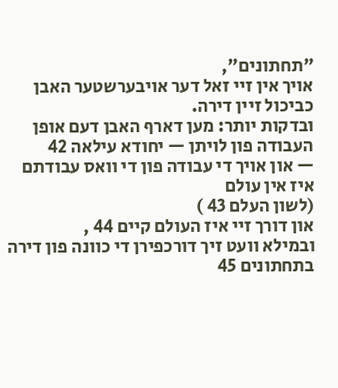"תחתונים",
אויך אין זיי זאל דער אויבערשטער האבן כביכול זיין דירה.
ובדקות יותר: מען דארף האבן דעם אופן העבודה פון לויתן — יחודא עילאה 42
— און אויך די עבודה פון די וואס עבודתם איז אין עולם
(לשון העלם 43 )
און דורך זיי איז העולם קיים 44 ,
ובמילא וועט זיך דורכפירן די כוונה פון דירה בתחתונים 45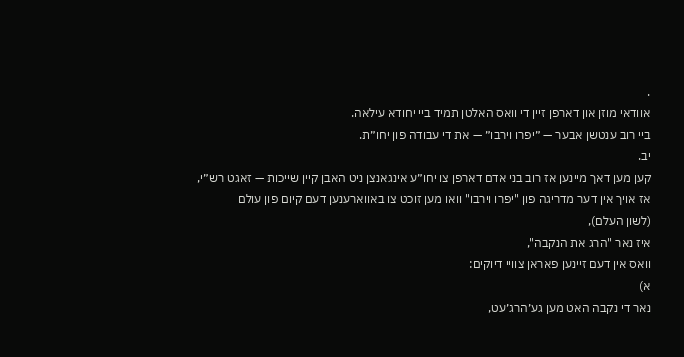.
אוודאי מוזן און דארפן זיין די וואס האלטן תמיד ביי יחודא עילאה.
ביי רוב ענטשן אבער — ״יפרו וירבו״ — את די עבודה פון יחו״ת.
יב.
קען מען דאך מיינען אז רוב בני אדם דארפן צו יחו״ע אינגאנצן ניט האבן קיין שייכות — זאגט רש״י,
אז אויך אין דער מדריגה פון "יפרו וירבו" וואו מען זוכט צו באווארענען דעם קיום פון עולם
(לשון העלם),
איז נאר "הרג את הנקבה",
וואס אין דעם זיינען פאראן צוויי דיוקים:
א)
נאר די נקבה האט מען גע׳הרג׳עט,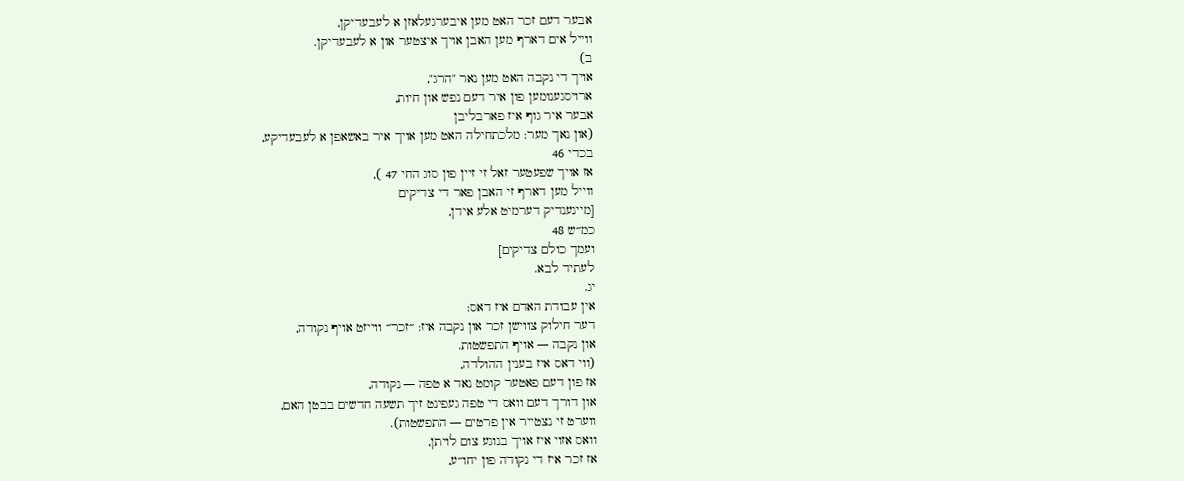אבער דעם זכר האט מען איבערגעלאזן א לעבעדיקן,
ווייל אים דארף מען האבן אויך איצטער און א לעבעדיקן.
ב)
אויך די נקבה האט מען נאר "הרג",
ארויסגענומען פון איר דעם נפש און חיות,
אבער איר גוף איז פארבליבן
(און נאך מער: מלכתחילה האט מען אויך איר באשאפן א לעבעדיקע,
בכדי 46
אז אויך שפעטער זאל זי זיין פון סוג החי 47 ),
ווייל מען דארף זי האבן פאר די צדיקים
[מיינענדיק דערמיט אלע אידן,
כמ״ש 48
ועמך כולם צדיקים]
לעתיד לבא.
יג.
אין עבודת האדם איז דאס:
דער חילוק צווישן זכר און נקבה איז: ״זכר״ ווייזט אויף נקודה,
און נקבה — אויף התפשטות.
(ווי דאס איז בענין ההולדה,
אז פון דעם פאטער קומט נאד א טפה — נקודה,
און דורך דעם וואס די טפה געפינט זיך תשעה חדשים בבטן האם,
ווערט זי נצטייר אין פרטים — התפשטות).
וואס אזוי איז אויך בנוגע צום לויתן,
אז זכר איז די נקודה פון יחו״ע,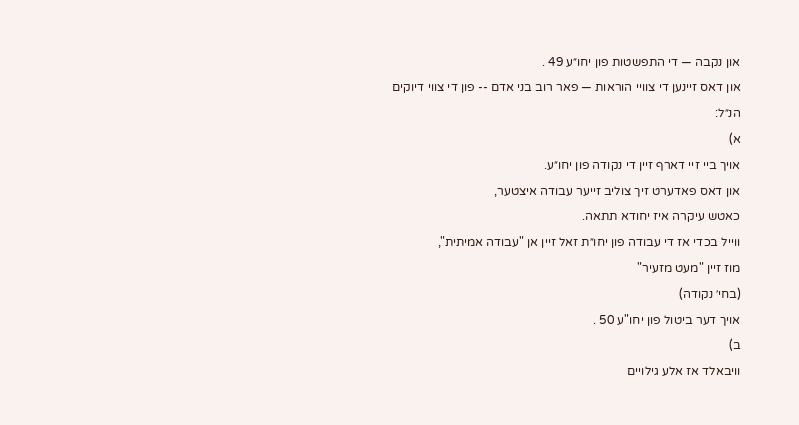און נקבה — די התפשטות פון יחו״ע 49 .
און דאס זיינען די צוויי הוראות — פאר רוב בני אדם -- פון די צווי דיוקים הנ״ל:
א)
אויך ביי זיי דארף זיין די נקודה פון יחו״ע.
און דאס פאדערט זיך צוליב זייער עבודה איצטער,
כאטש עיקרה איז יחודא תתאה.
ווייל בכדי אז די עבודה פון יחו״ת זאל זיין אן "עבודה אמיתית",
מוז זיין "מעט מזעיר"
(בחי׳ נקודה)
אויך דער ביטול פון יחו"ע 50 .
ב)
וויבאלד אז אלע גילויים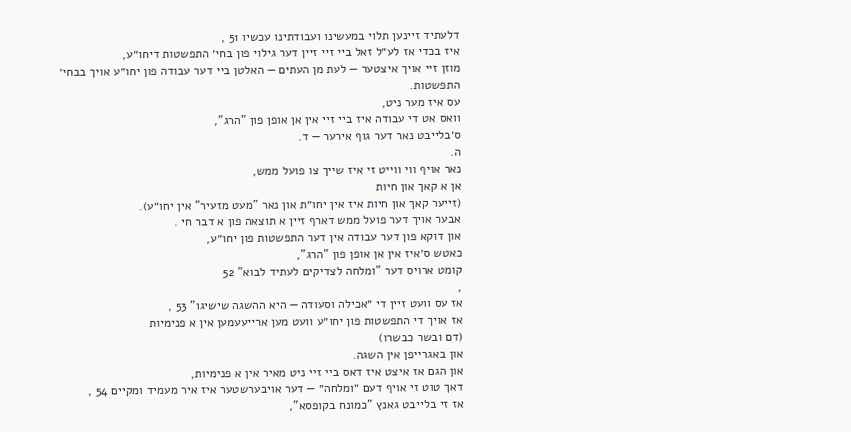דלעתיד זיינען תלוי במעשינו ועבודתינו עכשיו 51 ,
איז בכדי אז לע״ל זאל ביי זיי זיין דער גילוי פון בחי׳ התפשטות דיחו״ע,
מוזן זיי אויך איצטער — לעת מן העתים — האלטן ביי דער עבודה פון יחו״ע אויך בבחי׳ התפשטות.
עס איז מער ניט,
וואס אט די עבודה איז ביי זיי אין אן אופן פון "הרג",
ס׳בלייבט נאר דער גוף אירער — ד.
ה.
נאר אויף ווי ווייט זי איז שייך צו פועל ממש,
אן א קאך און חיות
(זייער קאך און חיות איז אין יחו״ת און נאר "מעט מזעיר" אין יחו״ע).
אבער אויך דער פועל ממש דארף זיין א תוצאה פון א דבר חי .
און דוקא פון דער עבודה אין דער התפשטות פון יחו״ע,
כאטש ס׳איז אין אן אופן פון "הרג",
קומט ארויס דער "ומלחה לצדיקים לעתיד לבוא" 52
,
אז עס וועט זיין די ״אכילה וסעודה — היא ההשגה שישיגו" 53 ,
אז אויך די התפשטות פון יחו״ע וועט מען ארייעעמען אין א פנימיות
(דם ובשר כבשרו)
און באגרייפן אין השגה.
און הגם אז איצט איז דאס ביי זיי ניט מאיר אין א פנימיות,
דאך טוט זי אויף דעם ״ומלחה״ — דער אויבערשטער איז איר מעמיד ומקיים 54 ,
אז זי בלייבט גאנץ "כמונח בקופסא",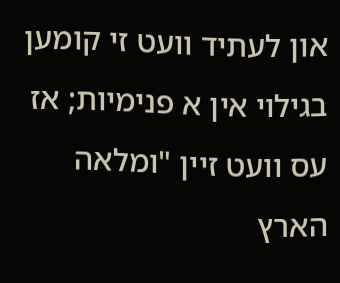און לעתיד וועט זי קומען בגילוי אין א פנימיות; אז עס וועט זיין "ומלאה הארץ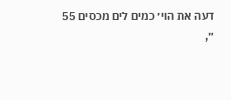דעה את הוי׳ כמים לים מכסים 55
״,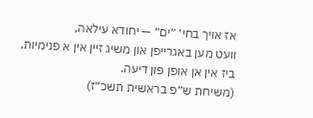אז אויך בחי׳ ״ים״ — יחודא עילאה,
וועט מען באגרייפן און משיג זיין אין א פנימיות,
ביז אין אן אופן פון דיעה.
(משיחת ש״פ בראשית תשכ״ז)